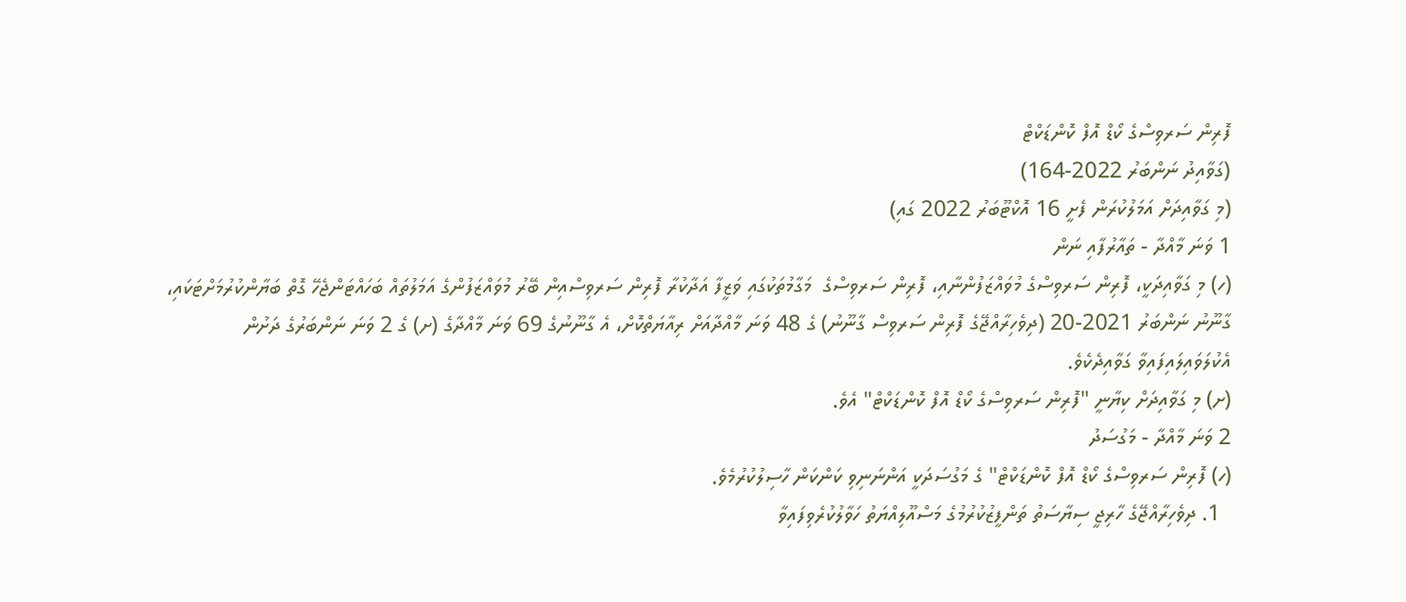ފޮރިން ސަރވިސްގެ ކޯޑް އޮފް ކޮންޑަކްޓް
(ގަވާއިދު ނަންބަރު 2022-164)
(މި ގަވާއިދަށް އަމަލުކުރަން ފެށީ 16 އޮކްޓޫބަރު 2022 ގައި)
1 ވަނަ މާއްދާ - ތައާރުފާއި ނަން
(ހ) މި ގަވާއިދަކީ، ފޮރިން ސަރވިސްގެ މުވައްޒަފުންނާއި، ފޮރިން ސަރވިސްގެ  މަގާމުތަކުގައި ވަޒީފާ އަދާކުރާ ފޮރިން ސަރވިސްއިން ބޭރު މުވައްޒަފުންގެ އަމަލުތައް ބަހައްޓަންޖެހޭ ގޮތް ބަޔާންކުރުމަށްޓަކައި، ގާނޫނު ނަންބަރު 2021-20 (ދިވެހިރާއްޖޭގެ ފޮރިން ސަރވިސް ގާނޫނު) ގެ 48 ވަނަ މާއްދާއަށް ރިއާޔަތްކޮށް، އެ ގާނޫނުގެ 69 ވަނަ މާއްދާގެ (ށ) ގެ 2 ވަނަ ނަންބަރުގެ ދަށުން އެކުލަވައިލައިފައިވާ ގަވާއިދެކެވެ.
(ށ) މި ގަވާއިދަށް ކިޔާނީ "ފޮރިން ސަރވިސްގެ ކޯޑް އޮފް ކޮންޑަކްޓް" އެވެ.
2 ވަނަ މާއްދާ - މަގުސަދު
(ހ) ފޮރިން ސަރވިސްގެ ކޯޑް އޮފް ކޮންޑަކްޓް" ގެ މަގުސަދަކީ އަންނަނިވި ކަންކަން ހާސިލުކުރުމެވެ.
  1. ދިވެހިރާއްޖޭގެ ހާރިޖީ ސިޔާސަތު ތަންފީޒުކުރުމުގެ މަސްއޫލިއްޔަތު ހަވާލުކުރެވިފައިވާ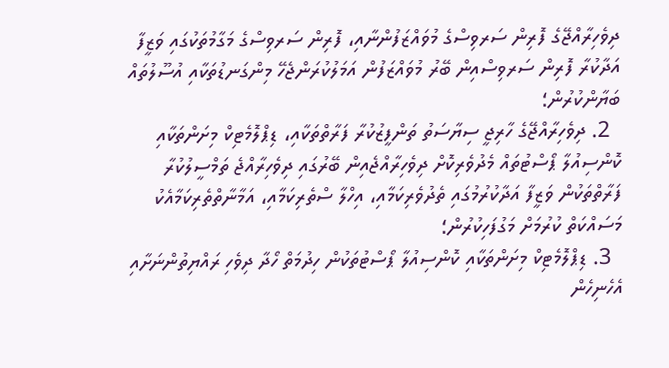ދިވެހިރާއްޖޭގެ ފޮރިން ސަރވިސްގެ މުވައްޒަފުންނާއި، ފޮރިން ސަރވިސްގެ މަގާމުތަކުގައި ވަޒީފާ އަދާކުރާ ފޮރިން ސަރވިސްއިން ބޭރު މުވައްޒަފުން އަމަލުކުރަންޖެހޭ މިންގަނޑުތަކާއި އުސޫލުތައް ބަޔާންކުރުން؛
  2. ދިވެހިރާއްޖޭގެ ހާރިޖީ ސިޔާސަތު ތަންފީޒުކުރާ ފަރާތްތަކާއި، ޑިޕްލޮމެޓިކް މިށަންތަކާއި ކޮންސިއުލާ ޕޯސްޓުތައް މެދުވެރިކޮށް ދިވެހިރާއްޖެއިން ބޭރުގައި ދިވެހިރާއްޖެ ތަމްސީލުކުރާ ފަރާތްތަކުން ވަޒީފާ އަދާކުރުމުގައި ތެދުވެރިކަމާއި، އިހްލާ ސްތެރިކަމާއި، އަމާނާތްތެރިކަމާއެކު މަސައްކަތް ކުރުމަށް މަގުފަހިކުރުން؛
  3. ޑިޕްލޮމެޓިކް މިށަންތަކާއި ކޮންސިއުލާ ޕޯސްޓުތަކުން ހިދުމަތް ހޯދާ ދިވެހި ރައްޔިތުންނަށާއި އެހެނިހެން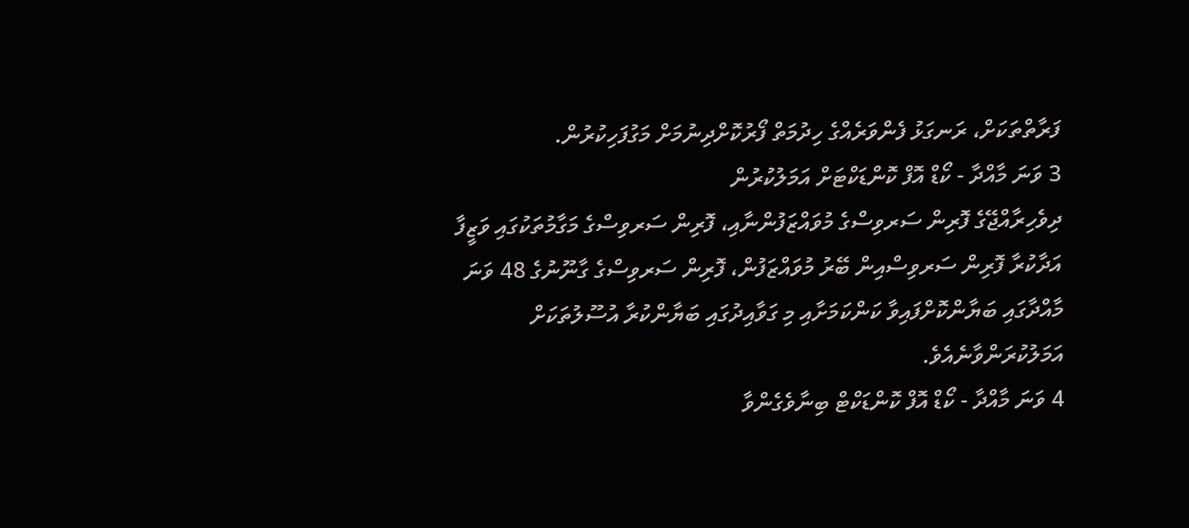ފަރާތްތަކަށް، ރަނގަޅު ފެންވަރެއްގެ ހިދުމަތް ފޯރުކޮށްދިނުމަށް މަގުފަހިކުރުން.
3 ވަނަ މާއްދާ - ކޯޑް އޮފް ކޮންޑަކްޓަށް އަމަލުކުރުން
ދިވެހިރާއްޖޭގެ ފޮރިން ސަރވިސްގެ މުވައްޒަފުންނާއި، ފޮރިން ސަރވިސްގެ މަގާމުތަކުގައި ވަޒީފާ އަދާކުރާ ފޮރިން ސަރވިސްއިން ބޭރު މުވައްޒަފުން، ފޮރިން ސަރވިސްގެ ގާނޫނުގެ 48 ވަނަ މާއްދާގައި ބަޔާންކޮށްފައިވާ ކަންކަމަށާއި މި ގަވާއިދުގައި ބަޔާންކުރާ އުސޫލުތަކަށް އަމަލުކުރަންވާނެއެވެ.
4 ވަނަ މާއްދާ - ކޯޑް އޮފް ކޮންޑަކްޓް ބިނާވެގެންވާ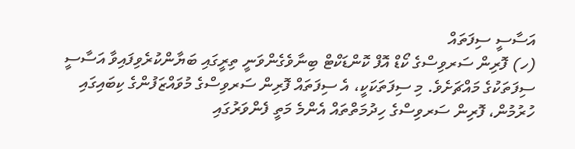އަސާސީ ސިފަތައް
(ހ) ފޮރިން ސަރވިސްގެ ކޯޑް އޮފް ކޮންޑަކްޓް ބިނާވެގެންވަނީ ތިރީގައި ބަޔާންކުރެވިފައިވާ އަސާސީ ސިފަތަކުގެ މައްޗަށެވެ. މި ސިފަތަކަކީ، އެ ސިފަތައް ފޮރިން ސަރވިސްގެ މުވައްޒަފުންގެ ކިބައިގައި ހުރުމުން، ފޮރިން ސަރވިސްގެ ހިދުމަތްތައް އެންމެ މަތީ ފެންވަރުގައި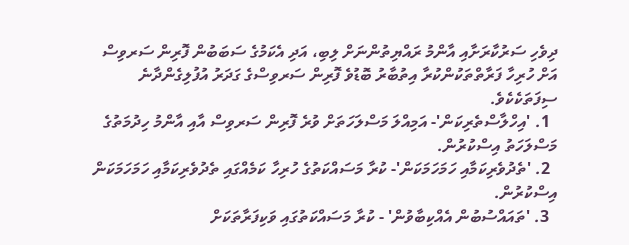ދިވެހި ސަރުކާރަށާއި އާންމު ރައްޔިތުންނަށް ލިބި، އަދި އެކަމުގެ ސަބަބުން ފޮރިން ސަރވިސް އަށް ހުރިހާ ފަރާތްތަކުންކުރާ އިތުބާރު ބޮޑުވެ ފޮރިން ސަރވިސްގެ ގަދަރު އުފުލިގެންދާނެ ސިފަތަކެކެވެ.
  1. 'އިހްލާސްތެރިކަން'- އަމިއްލަ މަސްލަހަތަށް ވުރެ ފޮރިން ސަރވިސް އާއި އާންމު ހިދުމަތުގެ މަސްލަހަތު އިސްކުރުން.
  2. 'ތެދުވެރިކަމާއި ހަމަހަމަކަން'- ކުރާ މަސައްކަތުގެ ހުރިހާ ކަމެއްގައި ތެދުވެރިކަމާއި ހަމަހަމަކަން އިސްކުރުން.
  3. 'ތައައްސުބުން އެއްކިބާވުން' - ކުރާ މަސައްކަތުގައި ވަކިފަރާތަކަށް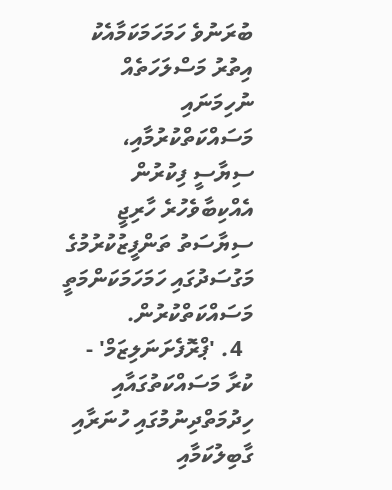ބުރަނުވެ ހަމަހަމަކަމާއެކު އިތުރު މަސްލަހަތެއް ނުހިމަނައި މަސައްކަތްކުރުމާއި، ސިޔާސީ ފިކުރުން އެއްކިބާވެހުރެ ހާރިޖީ ސިޔާސަތު ތަންފީޒުކުރުމުގެ މަގުސަދުގައި ހަމަހަމަކަންމަތީ މަސައްކަތްކުރުން.
  4. 'ޕްރޮފެށަނަލިޒަމް' - ކުރާ މަސައްކަތުގައާއި ހިދުމަތްދިނުމުގައި ހުނަރާއި ގާބިލުކަމާއި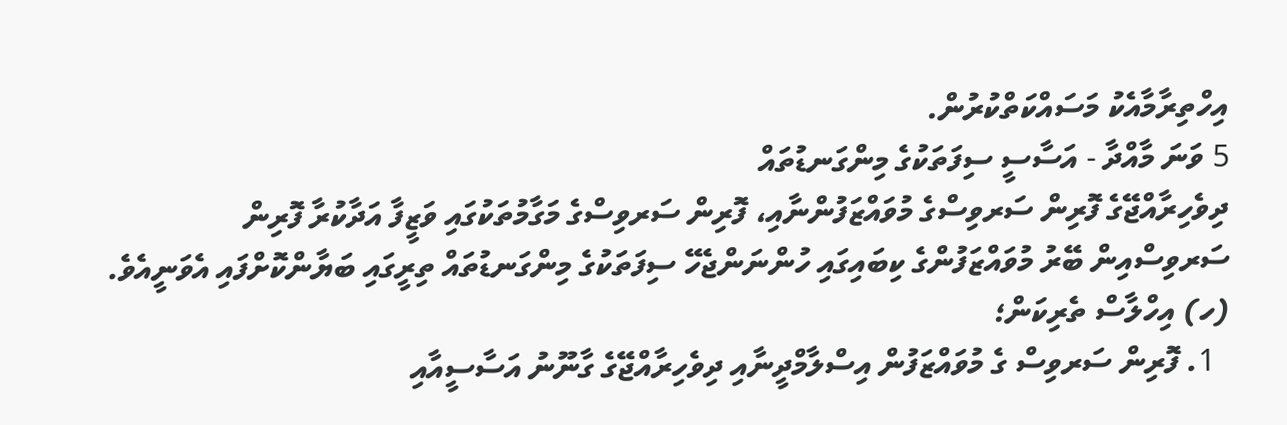އިހްތިރާމާއެކު މަސައްކަތްކުރުން.
5 ވަނަ މާއްދާ - އަސާސީ ސިފަތަކުގެ މިންގަނޑުތައް
ދިވެހިރާއްޖޭގެ ފޮރިން ސަރވިސްގެ މުވައްޒަފުންނާއި، ފޮރިން ސަރވިސްގެ މަގާމުތަކުގައި ވަޒީފާ އަދާކުރާ ފޮރިން ސަރވިސްއިން ބޭރު މުވައްޒަފުންގެ ކިބައިގައި ހުންނަންޖެހޭ ސިފަތަކުގެ މިންގަނޑުތައް ތިރީގައި ބަޔާންކޮށްފައި އެވަނީއެވެ.
(ހ) އިހްލާސް ތެރިކަން؛
  1. ފޮރިން ސަރވިސް ގެ މުވައްޒަފުން އިސްލާމްދީނާއި ދިވެހިރާއްޖޭގެ ގާނޫނު އަސާސީއާއި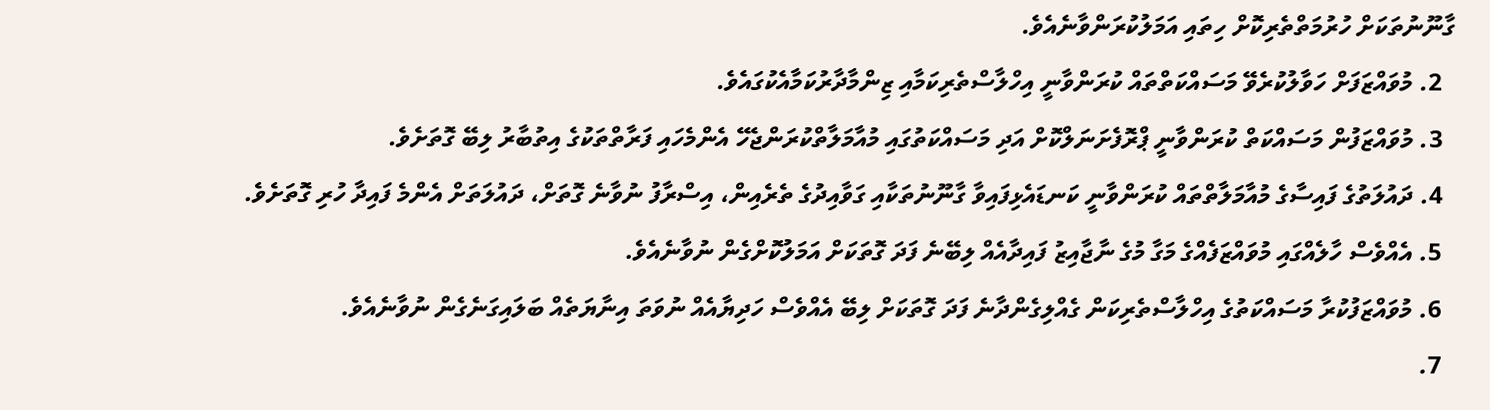ގާނޫނުތަކަށް ހުރުމަތްތެރިކޮށް ހިތައި އަމަލުކުރަންވާނެއެވެ.
  2. މުވައްޒަފަށް ހަވާލުކުރެވޭ މަސައްކަތްތައް ކުރަންވާނީ އިހްލާސްތެރިކަމާއި ޒިންމާދާރުކަމާއެކުގައެވެ.
  3. މުވައްޒަފުން މަސައްކަތް ކުރަންވާނީ ޕްރޮފެށަނަލްކޮށް އަދި މަސައްކަތުގައި މުއާމަލާތްކުރަންޖެހޭ އެންމެހައި ފަރާތްތަކުގެ އިތުބާރު ލިބޭ ގޮތަށެވެ.
  4. ދައުލަތުގެ ފައިސާގެ މުއާމަލާތްތައް ކުރަންވާނީ ކަނޑައެޅިފައިވާ ގާނޫނުތަކާއި ގަވާއިދުގެ ތެރެއިން، އިސްރާފު ނުވާނެ ގޮތަށް، ދައުލަތަށް އެންމެ ފައިދާ ހުރި ގޮތަށެވެ.
  5. އެއްވެސް ހާލެއްގައި މުވައްޒަފެއްގެ މަގާ މުގެ ނާޖާއިޒު ފައިދާއެއް ލިބޭނެ ފަދަ ގޮތަކަށް އަމަލުކޮށްގެން ނުވާނެއެވެ.
  6. މުވައްޒަފުކުރާ މަސައްކަތުގެ އިހްލާސްތެރިކަން ގެއްލިގެންދާނެ ފަދަ ގޮތަކަށް ލިބޭ އެއްވެސް ހަދިޔާއެއް ނުވަތަ އިނާޔަތެއް ބަލައިގަނެގެން ނުވާނެއެވެ.
  7.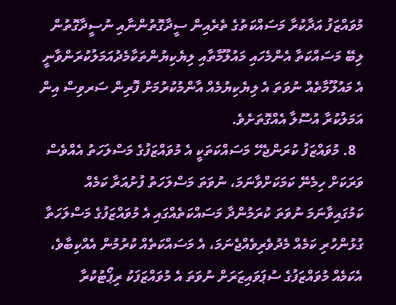މުވައްޒަފު އަދާކުރާ މަސައްކަތުގެ ތެރެއިން ސީދާގޮތުންނާއި ނުސީދާގޮތުން ލިބޭ މަސައްކަތާ އެންމެހައި މައުލޫމާތާއި ލިޔެކިޔުންތަކާމެދުއަމަލުކުރަންވާނީ އެ މައުލޫމާތެއް ނުވަތަ އެ ލިޔެކިޔުމެއް އާންމުކުރުމަށް ފޮރިން ސަރވިސް އިން އަމަލުކުރާ އުސޫލާ އެއްގޮތަށެވެ.
  8. މުވައްޒަފު ކުރަންޖެހޭ މަސައްކަތަކީ އެ މުވައްޒަފުގެ މަސްލަހަތު އެއްވެސް ވަރަކަށް ހިމެނޭ ކަމަކަށްވާނަމަ، ނުވަތަ މަސްލަހަތު ފުށުއަރާ ކަމެއް ކަމުގައިވާނަމަ ނުވަތަ ކުރަމުންދާ މަސައްކަތެއްގައި އެ މުވައްޒަފުގެ މަސްލަހަތާ ގުޅުންހުރި ކަމެއް މެދުވެރިވެއްޖެނަމަ، އެ މަސައްކަތެއް ކުރުމުން އެއްކިބާވެ، އެކަމެއް މުވައްޒަފުގެ ސުޕަވައިޒަރަށް ނުވަތަ އެ މުވައްޒަފަކު ރިޕޯޓުކުރާ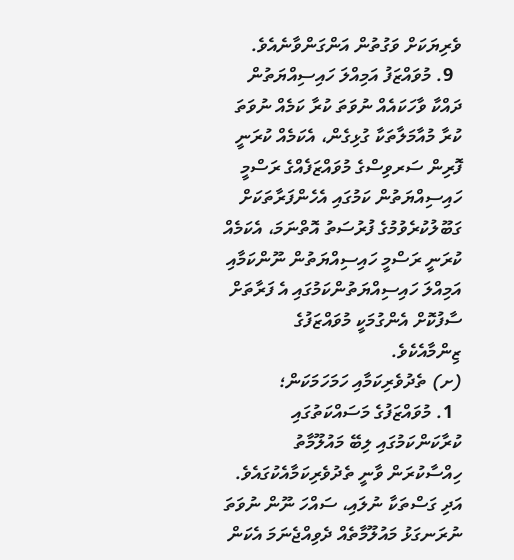ވެރިޔަކަށް ވަގުތުން އަންގަންވާނެއެވެ.
  9. މުވައްޒަފު އަމިއްލަ ހައިސިއްޔަތުން ދައްކާ ވާހަކައެއް ނުވަތަ ކުރާ ކަމެއް ނުވަތަ ކުރާ މުއާމަލާތަކާ ގުޅިގެން، އެކަމެއް ކުރަނީ ފޮރިން ސަރވިސްގެ މުވައްޒަފެއްގެ ރަސްމީ ހައިސިއްޔަތުން ކަމުގައި އެހެންފަރާތަކަށް ގަބޫލުކުރެވުމުގެ ފުރުސަތު އޮތްނަމަ، އެކަމެއް ކުރަނީ ރަސްމީ ހައިސިއްޔަތުން ނޫންކަމާއި އަމިއްލަ ހައިސިއްޔަތުންކަމުގައި އެ ފަރާތަށް ސާފުކޮށް އެންގުމަކީ މުވައްޒަފުގެ ޒިންމާއެކެވެ.
(ށ) ތެދުވެރިކަމާއި ހަމަހަމަކަން؛
  1. މުވައްޒަފުގެ މަސައްކަތުގައި ކުރާކަންކަމުގައި ލިބޭ މައުލޫމާތު ހިއްސާކުރަން ވާނީ ތެދުވެރިކަމާއެކުގައެވެ. އަދި ގަސްތަކާ ނުލައި، ސައްހަ ނޫން ނުވަތަ ނުރަނގަޅު މައުލޫމާތެއް ދެވިއްޖެނަމަ އެކަން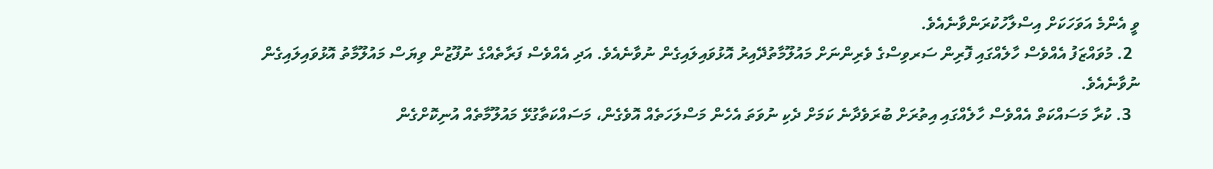ވީ އެންމެ އަވަހަކަށް އިސްލާހުކުރަންވާނެއެވެ.
  2. މުވައްޒަފު އެއްވެސް ހާލެއްގައި ފޮރިން ސަރވިސްގެ ވެރިންނަށް މައުލޫމާތުދޭއިރު އޮޅުވައިލައިގެން ނުވާނެއެވެ. އަދި އެއްވެސް ފަރާތެއްގެ ނުފޫޒުން ވިޔަސް މައުލޫމާތު އޮޅުވައިލައިގެން ނުވާނެއެވެ.
  3. ކުރާ މަސައްކަތް އެއްވެސް ހާލެއްގައި އިތުރަށް ބުރަވެދާނެ ކަމަށް ދެކި ނުވަތަ އެހެން މަސްލަހަތެއް އޮވެގެން، މަސައްކަތާގުޅޭ މައުލޫމާތެއް އުނިކޮށްގެން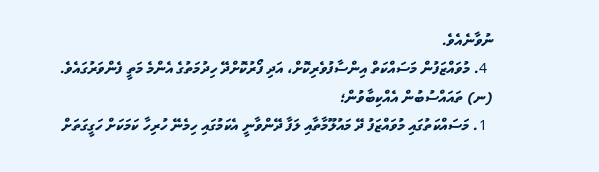ނުވާނެއެވެ.
  4. މުވައްޒަފުން މަސައްކަތް އިންސާފުވެރިކޮށް، އަދި ފޯރުކޮށްދޭ ހިދުމަތުގެ އެންމެ މަތީ ފެންވަރުގައެވެ.
(ނ) ތައައްސުބުން އެއްކިބާވުން؛
  1. މަސައްކަތުގައި މުވައްޒަފު ދޭ މައުލޫމާތާއި ލަފާ ދޭންވާނީ އެކަމުގައި ހިމެނޭ ހުރިހާ ކަމަކަށް ހަގީގަތަށް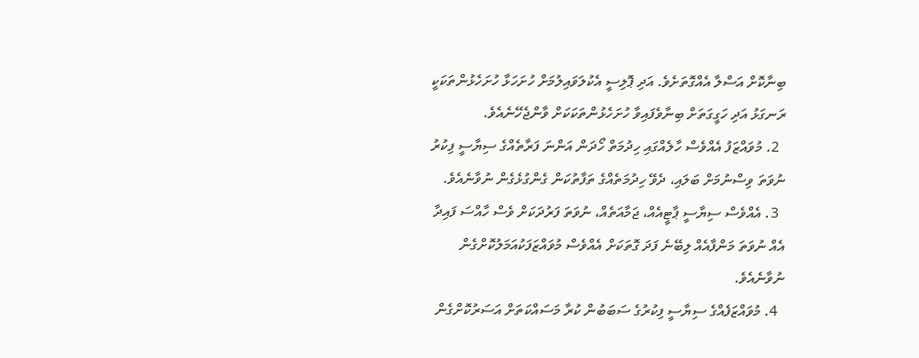ބިނާކޮށް އަސްލާ އެއްގޮތަށެވެ. އަދި ޕޮލިސީ އެކުލަވައިލުމަށް ހުށަހަޅާ ހުށަހެޅުންތަކަކީ ރަނގަޅު އަދި ހަގީގަތަށް ބިނާވެފައިވާ ހުށަހެޅުންތަކަކަށް ވާންޖެހޭނެއެވެ.
  2. މުވައްޒަފު އެއްވެސް ހާލެއްގައި ހިދުމަތް ހޯދަން އަންނަ ފަރާތެއްގެ ސިޔާސީ ފިކުރު ނުވަތަ ވިސްނުމަށް ބަލައި، ދެވޭ ހިދުމަތެއްގެ ތަފާތުކަން ގެންގުޅެގެން ނުވާނެއެވެ.
  3. އެއްވެސް ސިޔާސީ ޕާޓީއެއް، ޖަމާއަތެއް، ނުވަތަ ފަރުދަކަށް ވެސް ހާއްސަ ފައިދާ އެއް ނުވަތަ މަންފާއެއް ލިބޭނެ ފަދަ ގޮތަކަށް އެއްވެސް މުވައްޒަފަކުއަމަލުކޮށްގެން ނުވާނެއެވެ.
  4. މުވައްޒަފެއްގެ ސިޔާސީ ފިކުރުގެ ސަބަބުން ކުރާ މަސައްކަތަށް އަސަރުކޮށްގެން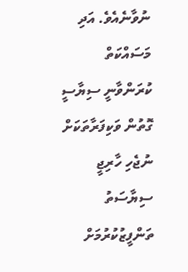ނުވާނެއެވެ. އަދި މަސައްކަތް ކުރަންވާނީ ސިޔާސީ ގޮތުން ވަކިފަރާތަކަށް ނުޖެހި ހާރިޖީ ސިޔާސަތު ތަންފީޒުކުރުމަށް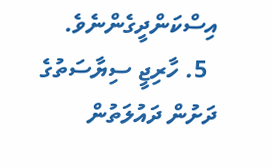އިސްކަންދީގެންނެވެ.
  5. ހާރިޖީ ސިޔާސަތުގެ ދަށުން ދައުލަތުން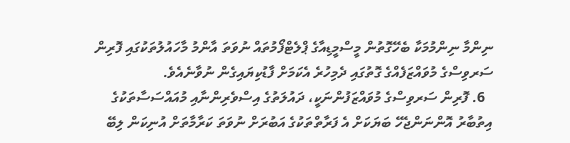ނިންމާ ނިންމުމަކާ ބެހޭގޮތުން މީސްމީޑިއާގެ ޕްލެޓްފޯމުތައް ނުވަތަ އާންމު މާހައުލުތަކުގައި ފޮރިން ސަރވިސްގެ މުވައްޒަފެއްގެ ގޮތުގައި ދެމިހުރެ އެކަމަށް ފާޑުކިޔައިގެން ނުވާނެއެވެ.
  6. ފޮރިން ސަރވިސްގެ މުވައްޒަފުންނަކީ، ދައުލަތުގެ އިސްވެރިންނާއި މުއައްސަސާތަކުގެ އިތުބާރު އޮންނަންޖެހޭ ބަޔަކަށް އެ ފަރާތްތަކުގެ އަބުރަށް ނުވަތަ ކަރާމާތަށް އުނިކަން ލިބޭ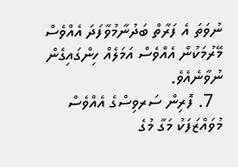ނުވަތަ އެ ފަރާތް ބަދުނާމުވާފަދަ އެއްވެސް މޭރުމަކުން އެއްވެސް އަމަލެއް ހިންގައިގެން ނުވާނެއެވެ.
  7. ފޮރިން ސަރވިސްގެ އެއްވެސް މުވައްޒަފަކު މަގާ މުގެ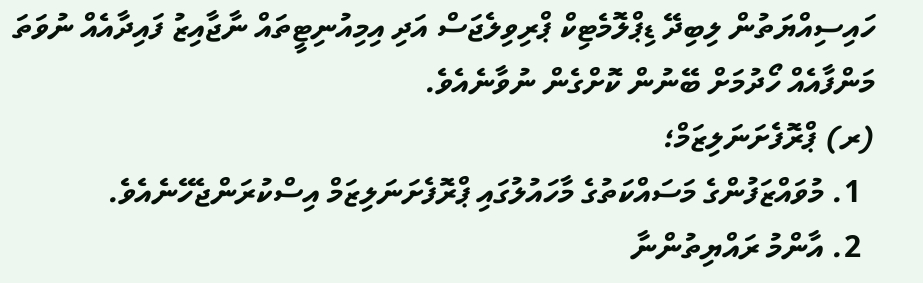ހައިސިއްޔަތުން ލިބިދޭ ޑިޕްލޮމެޓިކް ޕްރިވިލެޖަސް އަދި އިމިއުނިޓީތައް ނާޖާއިޒު ފައިދާއެއް ނުވަތަ މަންފާއެއް ހޯދުމަށް ބޭނުން ކޮށްގެން ނުވާނެއެވެ.
(ރ) ޕްރޮފެށަނަލިޒަމް؛
  1. މުވައްޒަފުންގެ މަސައްކަތުގެ މާހައުލުގައި ޕްރޮފެށަނަލިޒަމް އިސްކުރަންޖެހޭނެއެވެ.
  2. އާންމު ރައްޔިތުންނާ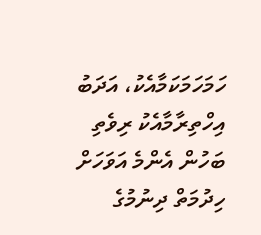ހަމަހަމަކަމާއެކު، އަދަބު އިހްތިރާމާއެކު ރިވެތި ބަހުން އެންމެ އަވަހަށް ހިދުމަތް ދިނުމުގެ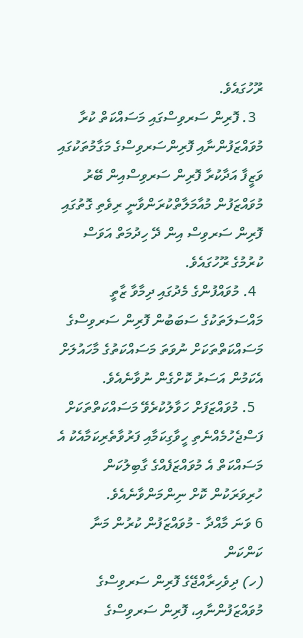ރޫހުގައެވެ.
  3. ފޮރިން ސަރވިސްގައި މަސައްކަތް ކުރާ މުވައްޒަފުންނާއި ފޮރިންސަރވިސްގެ މަގާމުތަކުގައި ވަޒީފާ އަދާކުރާ ފޮރިން ސަރވިސްއިން ބޭރު މުވައްޒަފުން މުއާމަލާތްކުރަންވާނީ ރިވެތި ގޮތުގައި ފޮރިން ސަރވިސް އިން ދޭ ހިދުމަތް އަވަސް ކުރުމުގެ ރޫހުގައެވެ.
  4. މުވައްފުންގެ މެދުގައި ދިމާވާ ޒާތީ މައްސަލަތަކުގެ ސަބަބުން ފޮރިން ސަރވިސްގެ މަސައްކަތްތަކަށް ނުވަތަ މަސައްކަތުގެ މާހައުލަށް އެކަމުން އަސަރު ކޮށްގެން ނުވާނެއެވެ.
  5. މުވައްޒަފަށް ހަވާލުކުރެވޭ މަސައްކަތްތަކަށް ފަސްޖެހުމެއްނެތި ހީވާގިކަމާއި ފަރުވާތެރިކަމާއެކު އެ މަސައްކަތް އެ މުވައްޒަފެއްގެ ގާބިލުކަން ހުރިވަރަކުން ކޮށް ނިންމަންވާނެއެވެ.
6 ވަނަ މާއްދާ - މުވައްޒަފުން ކުރުން މަނާ ކަންކަން
(ހ) ދިވެހިރާއްޖޭގެ ފޮރިން ސަރވިސްގެ މުވައްޒަފުންނާއި، ފޮރިން ސަރވިސްގެ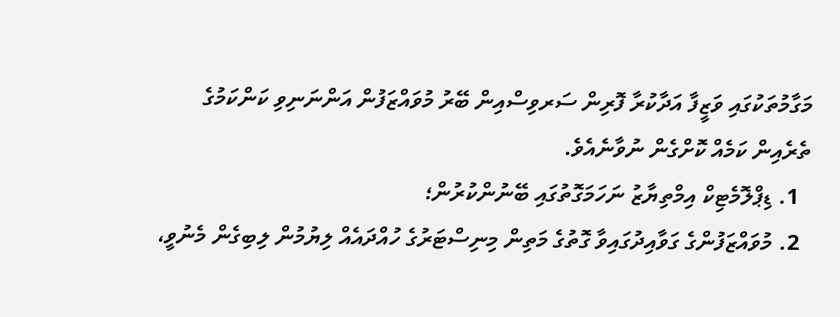މަގާމުތަކުގައި ވަޒީފާ އަދާކުރާ ފޮރިން ސަރވިސްއިން ބޭރު މުވައްޒަފުން އަންނަނިވި ކަންކަމުގެ ތެރެއިން ކަމެއް ކޮށްގެން ނުވާނެއެވެ.
  1. ޑިޕްލޮމެޓިކް އިމްތިޔާޒު ނަހަމަގޮތުގައި ބޭނުންކުރުން؛
  2. މުވައްޒަފުންގެ ގަވާއިދުގައިވާ ގޮތުގެ މަތިން މިނިސްޓަރުގެ ހުއްދައެއް ލިޔުމުން ލިބިގެން މެނުވީ،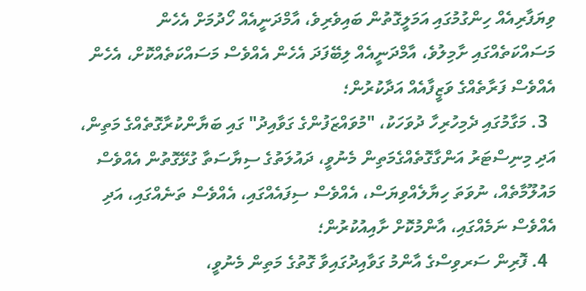ވިޔަފާރިއެއް ހިންގުމުގައި އަމަލީގޮތުން ބައިވެރިވެ، އާމްދަނީއެއް ހޯދުމަށް އެހެން މަސައްކަތެއްގައި ށާމިލުވެ، އާމްދަނީއެއް ލިބޭފަދަ އެހެން އެއްވެސް މަސައްކަތެއްކޮށް، އެހެން އެއްވެސް ފަރާތެއްގެ ވަޒީފާއެއް އަދާކުރުން؛
  3. މަގާމުގައި ދެމިހުރިހާ ދުވަހަކު، "މުވައްޒަފުންގެ ގަވާއިދު" ގައި ބަޔާންކުރާގޮތެއްގެ މަތިން، އަދި މިނިސްޓަރު އަންގާގޮތެއްގެމަތިން މެނުވީ، ދައުލަތުގެ ސިޔާސަތާ ގުޅޭގޮތުން އެއްވެސް މައުލޫމާތެއް، ނުވަތަ ހިޔާލެއްވިޔަސް، އެއްވެސް ސިފައެއްގައި، އެއްވެސް ތަނެއްގައި، އަދި އެއްވެސް ނަމެއްގައި، އާންމުކޮށް ށާއިއުކުރުން؛
  4. ފޮރިން ސަރވިސްގެ އާންމު ގަވާއިދުގައިވާ ގޮތުގެ މަތިން މެނުވީ،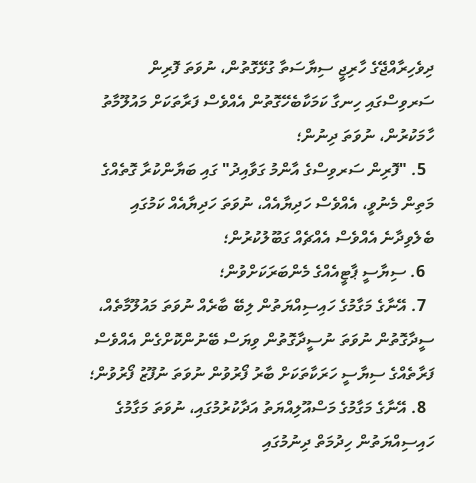ދިވެހިރާއްޖޭގެ ހާރިޖީ ސިޔާސަތާ ގުޅޭގޮތުން، ނުވަތަ ފޮރިން ސަރވިސްގައި ހިނގާ ކަމަކާބެހޭގޮތުން އެއްވެސް ފަރާތަކަށް މައުލޫމާތު ހާމަކުރުން، ނުވަތަ ދިނުން؛
  5. "ފޮރިން ސަރވިސްގެ އާންމު ގަވާއިދު" ގައި ބަޔާންކުރާ ގޮތެއްގެ މަތިން މެނުވީ، އެއްވެސް ހަދިޔާއެއް، ނުވަތަ ހަދިޔާއެއް ކަމުގައި ބެލެވިދާނެ އެއްވެސް އެއްޗެއް ގަބޫލުކުރުން؛
  6. ސިޔާސީ ޕާޓީއެއްގެ މެންބަރަކަށްވުން؛
  7. އޭނާގެ މަގާމުގެ ހައިސިއްޔަތުން ލިބޭ ބާރެއް ނުވަތަ މައުލޫމާތެއް، ސީދާގޮތުން ނުވަތަ ނުސީދާގޮތުން ވިޔަސް ބޭނުންކޮށްގެން އެއްވެސް ފަރާތެއްގެ ސިޔާސީ ހަރަކާތަކަށް ބާރު ފޯރުވުން ނުވަތަ ނުފޫޒު ފޯރުވުން؛
  8. އޭނާގެ މަގާމުގެ މަސްއޫލިއްޔަތު އަދާކުރުމުގައި، ނުވަތަ މަގާމުގެ ހައިސިއްޔަތުން ހިދުމަތް ދިނުމުގައި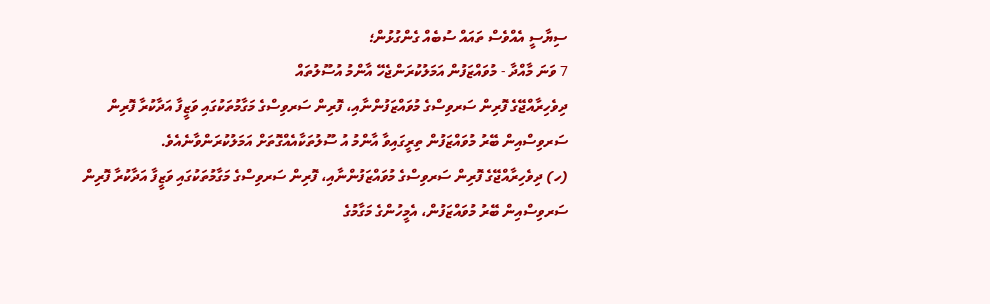ސިޔާސީ އެއްވެސް ތައައް ސުބެއް ގެންގުޅުން؛
7 ވަނަ މާއްދާ - މުވައްޒަފުން އަމަލުކުރަންޖެހޭ އާންމު އުސޫލުތައް
ދިވެހިރާއްޖޭގެ ފޮރިން ސަރވިސްގެ މުވައްޒަފުންނާއި، ފޮރިން ސަރވިސްގެ މަގާމުތަކުގައި ވަޒީފާ އަދާކުރާ ފޮރިން ސަރވިސްއިން ބޭރު މުވައްޒަފުން ތިރީގައިވާ އާންމު އު ސޫލުތަކާއެއްގޮތަށް އަމަލުކުރަންވާނެއެވެ.
(ހ) ދިވެހިރާއްޖޭގެ ފޮރިން ސަރވިސްގެ މުވައްޒަފުންނާއި، ފޮރިން ސަރވިސްގެ މަގާމުތަކުގައި ވަޒީފާ އަދާކުރާ ފޮރިން ސަރވިސްއިން ބޭރު މުވައްޒަފުން، އެމީހުންގެ މަގާމުގެ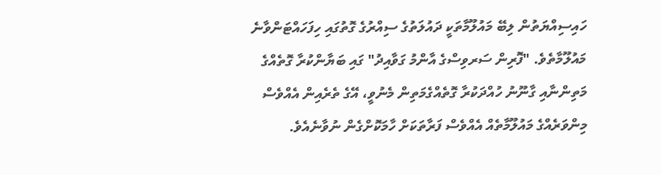ހައިސިއްޔަތުން ލިބޭ މައުލޫމާތަކީ ދައުލަތުގެ ސިއްރުގެ ގޮތުގައި ހިފަހައްޓަންވާނެ މައުލޫމާތެވެ. "ފޮރިން ސަރވިސްގެ އާންމު ގަވާއިދު" ގައި ބަޔާންކުރާ ގޮތެއްގެ މަތިންނާއި ގާނޫނު ހުއްދަކުރާ ގޮތެއްގެމަތިން މެނުވީ، އޭގެ ތެރެއިން އެއްވެސް މިންވަރެއްގެ މައުލޫމާތެއް އެއްވެސް ފަރާތަކަށް ހާމަކޮށްގެން ނުވާނެއެވެ.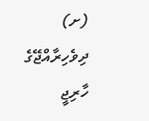(ށ) ދިވެހިރާއްޖޭގެ ހާރިޖީ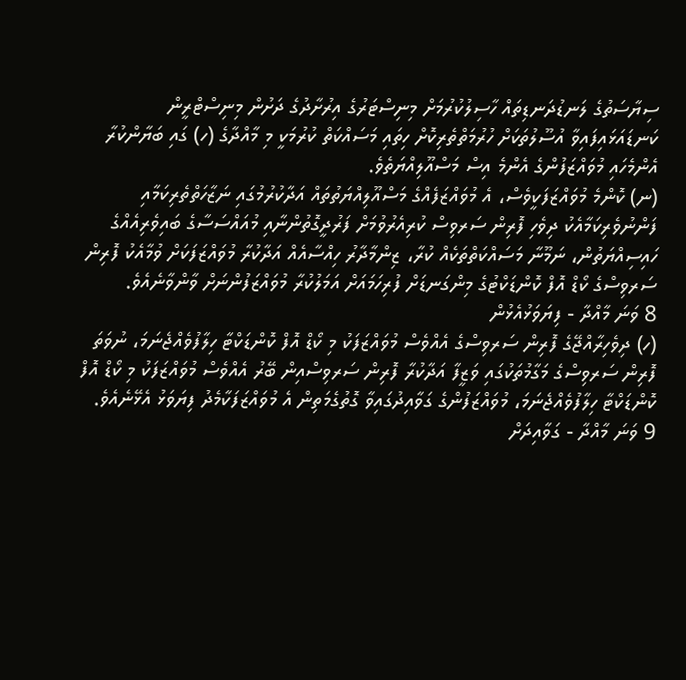ސިޔާސަތުގެ ލަނޑުދަނޑިތައް ހާސިލުކުރުމަށް މިނިސްޓަރުގެ އިރުށާދުގެ ދަށުން މިނިސްޓްރީން ކަނޑައަޅައިފައިވާ އުސޫލުތަކަށް ހުރުމަތްތެރިކޮށް ހިތައި މަސައްކަތް ކުރުމަކީ މި މާއްދާގެ (ހ) ގައި ބަޔާންކުރާ އެންމެހައި މުވައްޒަފުންގެ އެންމެ އިސް މަސްއޫލިއްޔަތެވެ.
(ނ) ކޮންމެ މުވައްޒަފަކީވެސް، އެ މުވައްޒަފެއްގެ މަސްއޫލިއްޔަތުތައް އަދާކުރުމުގައި ނަޒާހަތްތެރިކަމާއި ފަންނުވެރިކަމާއެކު ދިވެހި ފޮރިން ސަރވިސް ކުރިއެރުވުމަށް ފަރުދީގޮތުންނާއި މުއައްސަސާގެ ބައިވެރިއެއްގެ ހައިސިއްޔަތުން، ނަމޫނާ މަސައްކަތްތަކެއް ކުރާ، ޒިންމާދާރު ހިއްސާއެއް އަދާކުރާ މުވައްޒަފަކަށް ވުމާއެކު ފޮރިން ސަރވިސްގެ ކޯޑް އޮފް ކޮންޑަކްޓުގެ މިންގަނޑަށް ފުރިހަމައަށް އަމަލުކުރާ މުވައްޒަފުންނަށް ވާންވާނެއެވެ.
8 ވަނަ މާއްދާ - ފިޔަވަޅުއެޅުން
(ހ) ދިވެހިރާއްޖޭގެ ފޮރިން ސަރވިސްގެ އެއްވެސް މުވައްޒަފަކު މި ކޯޑް އޮފް ކޮންޑަކްޓާ ހިލާފުވެއްޖެނަމަ، ނުވަތަ ފޮރިން ސަރވިސްގެ މަގާމުތަކުގައި ވަޒީފާ އަދާކުރާ ފޮރިން ސަރވިސްއިން ބޭރު އެއްވެސް މުވައްޒަފަކު މި ކޯޑް އޮފް ކޮންޑަކްޓާ ހިލާފުވެއްޖެނަމަ، މުވައްޒަފުންގެ ގަވާއިދުގައިވާ ގޮތުގެމަތިން އެ މުވައްޒަފަކާމެދު ފިޔަވަޅު އެޅޭނެއެވެ.
9 ވަނަ މާއްދާ - ގަވާއިދަށް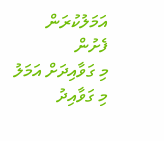އަމަލުކުރަން ފެށުން
މި ގަވާއިދަށް އަމަލު މި ގަވާއިދު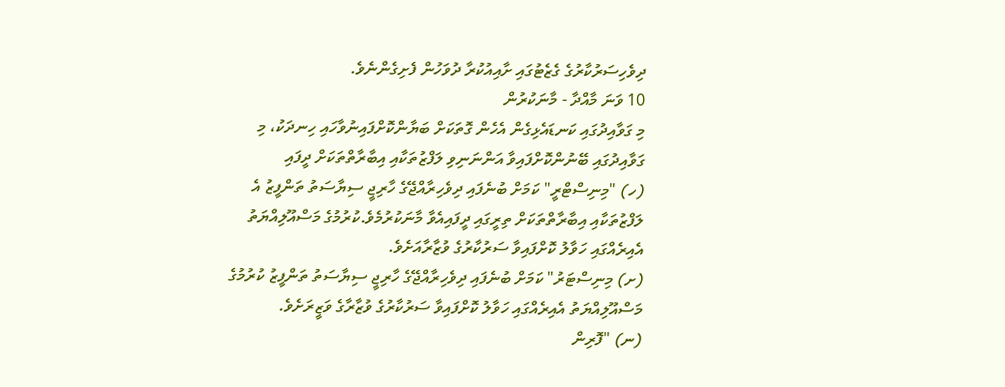ދިވެހިސަރުކާރުގެ ގެޒެޓުގައި ށާއިއުކުރާ ދުވަހުން ފެށިގެންނެވެ.
10 ވަނަ މާއްދާ - މާނަކުރުން
މި ގަވާއިދުގައި ކަނޑައެޅިގެން އެހެން ގޮތަކަށް ބަޔާންކޮށްފައިނުވާހައި ހިނދަކު، މި ގަވާއިދުގައި ބޭނުންކޮށްފައިވާ އަންނަނިވި ލަފްޒުތަކާއި އިބާރާތްތަކަށް ދީފައި
(ހ) "މިނިސްޓްރީ" ކަމަށް ބުނެފައި ދިވެހިރާއްޖޭގެ ހާރިޖީ ސިޔާސަތު ތަންފީޒު އެ ލަފްޒުތަކާއި އިބާރާތްތަކަށް ތިރީގައި ދީފައިއެވާ މާނަކުރުމެވެ.ކުރުމުގެ މަސްއޫލިއްޔަތު އެއިރެއްގައި ހަވާލު ކޮށްފައިވާ ސަރުކާރުގެ ވުޒާރާއަށެވެ.
(ށ) މިނިސްޓަރު" ކަމަށް ބުނެފައި ދިވެހިރާއްޖޭގެ ހާރިޖީ ސިޔާސަތު ތަންފީޒު ކުރުމުގެ މަސްއޫލިއްޔަތު އެއިރެއްގައި ހަވާލު ކޮށްފައިވާ ސަރުކާރުގެ ވުޒާރާގެ ވަޒީރަށެވެ.
(ނ) "ފޮރިން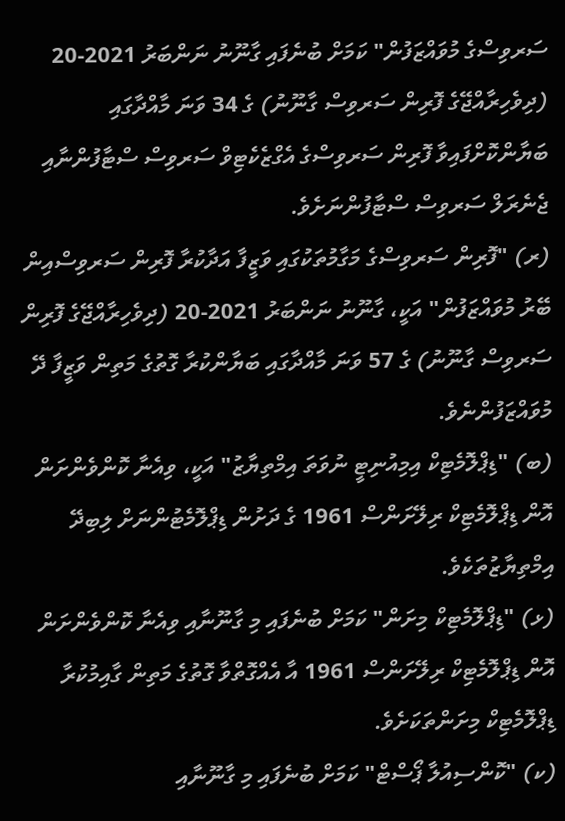ސަރވިސްގެ މުވައްޒަފުން" ކަމަށް ބުނެފައި ގާނޫނު ނަންބަރު 2021-20 (ދިވެހިރާއްޖޭގެ ފޮރިން ސަރވިސް ގާނޫނު) ގެ 34 ވަނަ މާއްދާގައި ބަޔާންކޮށްފައިވާ ފޮރިން ސަރވިސްގެ އެގްޒެކެޓިވް ސަރވިސް ސްޓާފުންނާއި ޖެނެރަލް ސަރވިސް ސްޓާފުންނަށެވެ.
(ރ) "ފޮރިން ސަރވިސްގެ މަގާމުތަކުގައި ވަޒީފާ އަދާކުރާ ފޮރިން ސަރވިސްއިން ބޭރު މުވައްޒަފުން" އަކީ، ގާނޫނު ނަންބަރު 2021-20 (ދިވެހިރާއްޖޭގެ ފޮރިން ސަރވިސް ގާނޫނު) ގެ 57 ވަނަ މާއްދާގައި ބަޔާންކުރާ ގޮތުގެ މަތިން ވަޒީފާ ދޭ މުވައްޒަފުންނެވެ.
(ބ) "ޑިޕްލޮމެޓިކް އިމިއުނިޓީ ނުވަތަ އިމްތިޔާޒު" އަކީ، ވިއެނާ ކޮންވެންށަން އޮން ޑިޕްލޮމެޓިކް ރިލޭށަންސް 1961 ގެ ދަށުން ޑިޕްލޮމެޓުންނަށް ލިބިދޭ އިމްތިޔާޒުތަކެވެ.
(ޅ) "ޑިޕްލޮމެޓިކް މިށަން" ކަމަށް ބުނެފައި މި ގާނޫނާއި ވިއެނާ ކޮންވެންށަން އޮން ޑިޕްލޮމެޓިކް ރިލޭށަންސް 1961 އާ އެއްގޮތްވާ ގޮތުގެ މަތިން ގާއިމުކުރާ ޑިޕްލޮމެޓިކް މިށަންތަކަށެވެ.
(ކ) "ކޮންސިއުލާ ޕޯސްޓް" ކަމަށް ބުނެފައި މި ގާނޫނާއި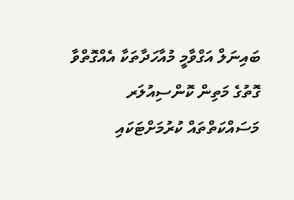ބައިނަލް އަގްވާމީ މުއާހަދާތަކާ އެއްގޮތްވާ ގޮތުގެ މަތިން ކޮންސިއުލަރ މަސައްކަތްތައް ކުރުމަށްޓަކައި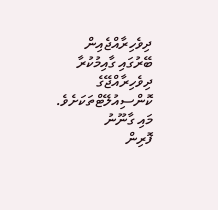ދިވެހިރާއްޖެއިން ބޭރުގައި ގާއިމުކުރާ ދިވެހިރާއްޖޭގެ ކޮންސިއުލޭޓްތަކަށެވެ.
މައި ގާނޫނު
ފޮރިން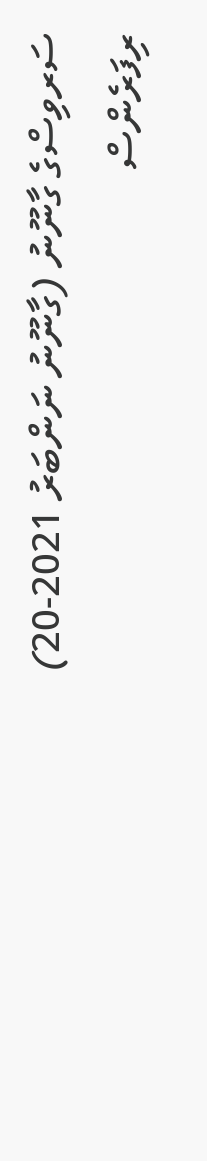ސަރވިސްގެ ގާނޫނު (ގާނޫނު ނަންބަރު 2021-20)
ރިފަރެންސް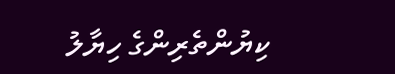ކިޔުންތެރިންގެ ހިޔާލު